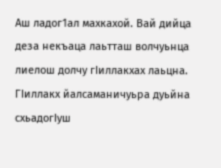Аш ладог1ал махкахой. Вай дийца деза некъаца лаьтташ волчуьнца лиелош долчу гIиллакхах лаьцна. ГIиллакх йалсаманичуьра дуьйна схьадогIуш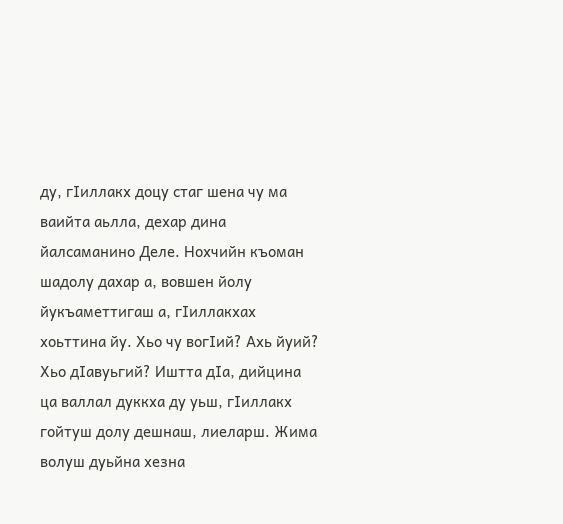ду, гIиллакх доцу стаг шена чу ма ваийта аьлла, дехар дина йалсаманино Деле. Нохчийн къоман шадолу дахар а, вовшен йолу йукъаметтигаш а, гIиллакхах хоьттина йу. Хьо чу вогIий? Ахь йуий? Хьо дIавуьгий? Иштта дIа, дийцина ца валлал дуккха ду уьш, гIиллакх гойтуш долу дешнаш, лиеларш. Жима волуш дуьйна хезна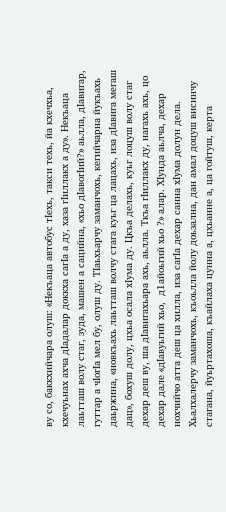ву со, баккхийчара олуш: «Некъаца автобус тIехь, такси техь, йа кхечхьа, кхечуьнах ахча дIадалар доккха сагIа а ду, хаза гIиллакх а ду». Некъаца лаьтташ волу стаг, зуда, машен а сацийна, «хьо дIавогIий?» аьлла, дIавигар, гуттар а чIогIа мел бу, олуш ду. ТIаьхьарчу заманчохь, кегийчарна йукъахь даьржина, «новкъахь лаьтташ волчу стага куьг ца лацахь, иза дIавига мегаш дац», бохуш долу, цхьа осала хIума ду. Цкъа делахь, куьг лоцуш волу стаг дехар деш ву, ша дIавигахьара ахь, аьлла. Ткъа гIиллакх ду, нагахь ахь, цо дехар дале «дIавуьгий хьо,  д1айоьгий хьо ?» алар. ХIунда аьлча, дехар нохчийчо атта деш ца хилла, иза сагIа дехар санна хIума долун дела. Хьалхалерчу заманчохь, къоьлла йолу доьзална, дан амал доцуш висинчу стагана, йуьртахоша, къайлаха цунна а, цхьанне а, ца гойтуш, керта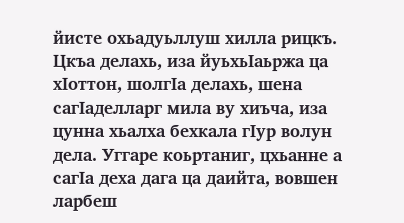йисте охьадуьллуш хилла рицкъ. Цкъа делахь, иза йуьхьIаьржа ца хIоттон, шолгIа делахь, шена сагIаделларг мила ву хиъча, иза цунна хьалха бехкала гIур волун дела. Уггаре коьртаниг, цхьанне а сагIа деха дага ца даийта, вовшен ларбеш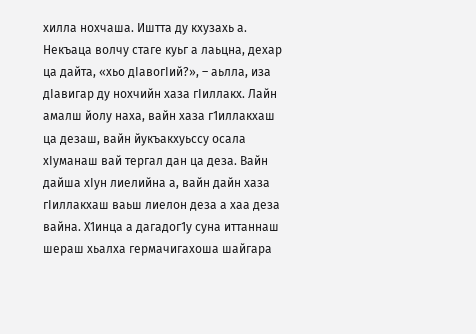хилла нохчаша. Иштта ду кхузахь а. Некъаца волчу стаге куьг а лаьцна, дехар ца дайта, «хьо дIавогIий?», – аьлла, иза дIавигар ду нохчийн хаза гIиллакх. Лайн амалш йолу наха, вайн хаза г1иллакхаш ца дезаш, вайн йукъакхуьссу осала хIуманаш вай тергал дан ца деза. Вайн дайша хIун лиелийна а, вайн дайн хаза гIиллакхаш ваьш лиелон деза а хаа деза вайна. Х1инца а дагадог1у суна иттаннаш шераш хьалха гермачигахоша шайгара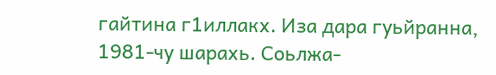гайтина г1иллакх. Иза дара гуьйранна, 1981-чу шарахь. Соьлжа-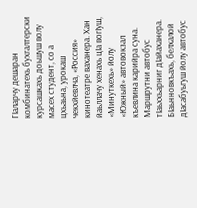ГIаларчу дешаран комбинатехь бухгалтерски курсашкахь доьшуш волу масех студент, со а цхьаьна, урокаш чекхйевлча, «Россия» кинотеатре ваханера. Хан йаьллачу хенахь цIа вогIуш, «Минуткехь» йолу «Южный» автовокзал къевлина карийра суна. Маршрутни автобус тIаьххьарниг дIайаханера. БIаьнновкъахь, белхалой дIасабуьгуш йолу автобус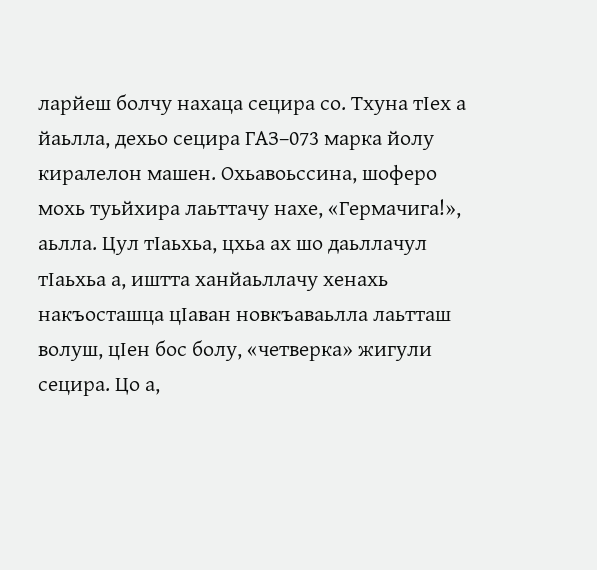ларйеш болчу нахаца сецира со. Тхуна тIех а йаьлла, дехьо сецира ГАЗ–073 марка йолу киралелон машен. Охьавоьссина, шоферо мохь туьйхира лаьттачу нахе, «Гермачига!», аьлла. Цул тIаьхьа, цхьа ах шо даьллачул тIаьхьа а, иштта ханйаьллачу хенахь накъосташца цIаван новкъаваьлла лаьтташ волуш, цIен бос болу, «четверка» жигули сецира. Цо а,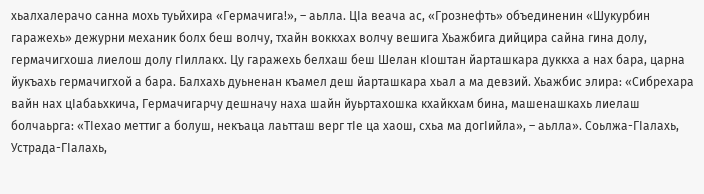хьалхалерачо санна мохь туьйхира «Гермачига!», – аьлла. ЦIа веача ас, «Грознефть» объединенин «Шукурбин гаражехь» дежурни механик болх беш волчу, тхайн воккхах волчу вешига Хьажбига дийцира сайна гина долу, гермачигхоша лиелош долу гIиллакх. Цу гаражехь белхаш беш Шелан кIоштан йарташкара дуккха а нах бара, царна йукъахь гермачигхой а бара. Балхахь дуьненан къамел деш йарташкара хьал а ма девзий. Хьажбис элира: «Сибрехара вайн нах цIабаьхкича, Гермачигарчу дешначу наха шайн йуьртахошка кхайкхам бина, машенашкахь лиелаш болчаьрга: «ТIехао меттиг а болуш, некъаца лаьтташ верг тIе ца хаош, схьа ма догIийла», – аьлла». Соьлжа-ГIалахь, Устрада-ГIалахь,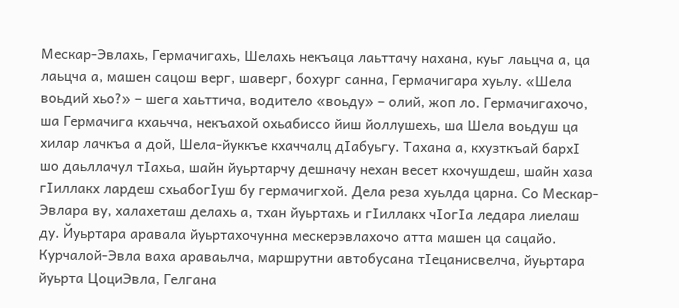Мескар-Эвлахь, Гермачигахь, Шелахь некъаца лаьттачу нахана, куьг лаьцча а, ца лаьцча а, машен сацош верг, шаверг, бохург санна, Гермачигара хуьлу. «Шела воьдий хьо?» – шега хаьттича, водитело «воьду» – олий, жоп ло. Гермачигахочо, ша Гермачига кхаьчча, некъахой охьабиссо йиш йоллушехь, ша Шела воьдуш ца хилар лачкъа а дой, Шела-йуккъе кхаччалц дIабуьгу. Тахана а, кхузткъай бархI шо даьллачул тIахьа, шайн йуьртарчу дешначу нехан весет кхочушдеш, шайн хаза гIиллакх лардеш схьабогIуш бу гермачигхой. Дела реза хуьлда царна. Со Мескар-Эвлара ву, халахеташ делахь а, тхан йуьртахь и гIиллакх чIогIа ледара лиелаш ду. Йуьртара аравала йуьртахочунна мескерэвлахочо атта машен ца сацайо. Курчалой-Эвла ваха араваьлча, маршрутни автобусана тIецанисвелча, йуьртара йуьрта ЦоциЭвла, Гелгана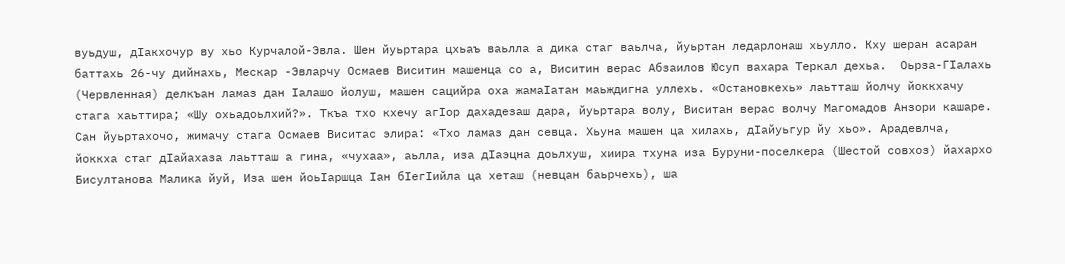вуьдуш, дIакхочур ву хьо Курчалой-Эвла. Шен йуьртара цхьаъ ваьлла а дика стаг ваьлча, йуьртан ледарлонаш хьулло. Кху шеран асаран баттахь 26-чу дийнахь, Мескар -Эвларчу Осмаев Виситин машенца со а, Виситин верас Абзаилов Юсуп вахара Теркал дехьа.  Оьрза-ГIалахь (Червленная) делкъан ламаз дан Iалашо йолуш, машен сацийра оха жамаIатан маьждигна уллехь. «Остановкехь» лаьтташ йолчу йоккхачу стага хаьттира; «Шу охьадоьлхий?». Ткъа тхо кхечу агIор дахадезаш дара, йуьртара волу, Виситан верас волчу Магомадов Анзори кашаре. Сан йуьртахочо, жимачу стага Осмаев Виситас элира: «Тхо ламаз дан севца. Хьуна машен ца хилахь, дIайуьгур йу хьо». Арадевлча, йоккха стаг дIайахаза лаьтташ а гина, «чухаа», аьлла, иза дIаэцна доьлхуш, хиира тхуна иза Буруни-поселкера (Шестой совхоз) йахархо Бисултанова Малика йуй, Иза шен йоьIаршца Iан бIегIийла ца хеташ (невцан баьрчехь), ша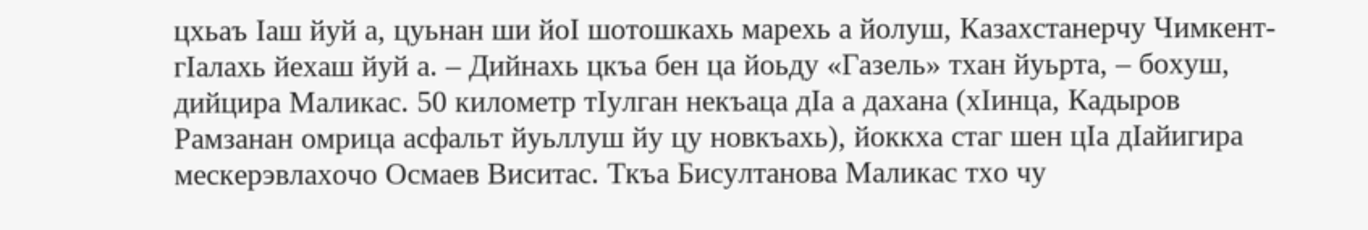цхьаъ Iаш йуй а, цуьнан ши йоI шотошкахь марехь а йолуш, Казахстанерчу Чимкент-гIалахь йехаш йуй а. – Дийнахь цкъа бен ца йоьду «Газель» тхан йуьрта, – бохуш, дийцира Маликас. 50 километр тIулган некъаца дIа а дахана (хIинца, Кадыров Рамзанан омрица асфальт йуьллуш йу цу новкъахь), йоккха стаг шен цIа дIайигира мескерэвлахочо Осмаев Виситас. Ткъа Бисултанова Маликас тхо чу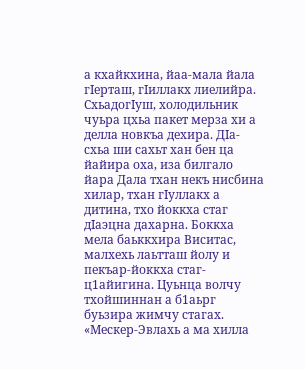а кхайкхина, йаа-мала йала гIерташ, гIиллакх лиелийра. СхьадогIуш, холодильник чуьра цхьа пакет мерза хи а делла новкъа дехира. ДIа-схьа ши сахьт хан бен ца йайира оха, иза билгало йара Дала тхан некъ нисбина хилар, тхан гIуллакх а дитина, тхо йоккха стаг дIаэцна дахарна. Боккха мела баьккхира Виситас, малхехь лаьтташ йолу и пекъар-йоккха стаг-ц1айигина. Цуьнца волчу тхойшиннан а б1аьрг буьзира жимчу стагах. «Мескер-Эвлахь а ма хилла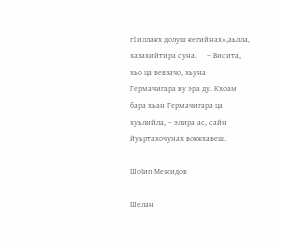г1иллакх долуш кегийнах»,аьлла, хазахийтира суна.     – Висита, хьо ца вевзачо, хьуна Гермачигара ву эра ду. Кхоам бара хьан Гермачигара ца хуьлийла, – элира ас, сайн йуьртахочунах воккхавеш.

ШоIип Межидов

Шелан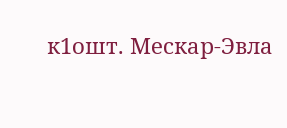к1ошт. Мескар-Эвла